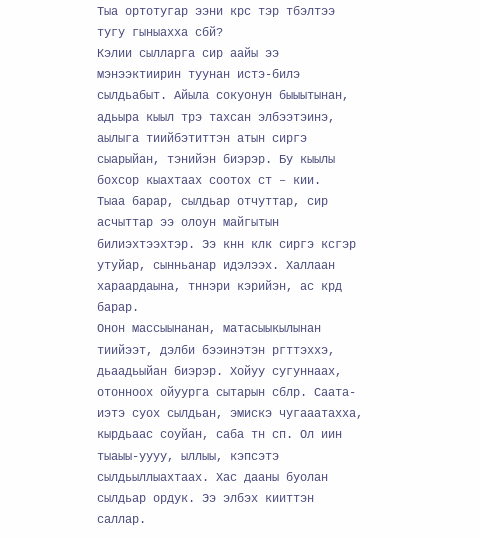Тыа ортотугар ээни крс тэр тбэлтээ тугу гыныахха сбй?
Кэлии сылларга сир аайы ээ мэнээктиирин туунан истэ-билэ сылдьабыт. Айыла сокуонун быыытынан, адьыра кыыл трэ тахсан элбээтэинэ, аылыга тиийбэтиттэн атын сиргэ сыарыйан, тэнийэн биэрэр. Бу кыылы бохсор кыахтаах соотох ст – кии.
Тыаа барар, сылдьар отчуттар, сир асчыттар ээ олоун майгытын билиэхтээхтэр. Ээ кнн клк сиргэ ксгэр утуйар, сынньанар идэлээх. Халлаан хараардаына, тннэри кэрийэн, ас крд барар.
Онон массыынанан, матасыыкылынан тиийээт, дэлби бээинэтэн ргттэххэ, дьаадьыйан биэрэр. Хойуу сугуннаах, отонноох ойуурга сытарын сблр. Саата-иэтэ суох сылдьан, эмискэ чугааатахха, кырдьаас соуйан, саба тн сп. Ол иин тыаыы-уууу, ыллыы, кэпсэтэ сылдьыллыахтаах. Хас дааны буолан сылдьар ордук. Ээ элбэх кииттэн саллар.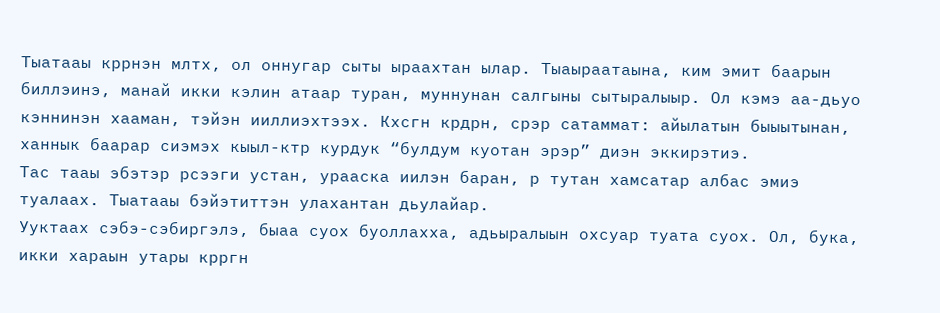Тыатааы кррнэн млтх, ол оннугар сыты ыраахтан ылар. Тыаыраатаына, ким эмит баарын биллэинэ, манай икки кэлин атаар туран, муннунан салгыны сытыралыыр. Ол кэмэ аа-дьуо кэннинэн хааман, тэйэн ииллиэхтээх. Кхсгн крдрн, срэр сатаммат: айылатын быыытынан, ханнык баарар сиэмэх кыыл-ктр курдук “булдум куотан эрэр” диэн эккирэтиэ.
Тас тааы эбэтэр рсээги устан, урааска иилэн баран, р тутан хамсатар албас эмиэ туалаах. Тыатааы бэйэтиттэн улахантан дьулайар.
Ууктаах сэбэ-сэбиргэлэ, быаа суох буоллахха, адьыралыын охсуар туата суох. Ол, бука, икки хараын утары крргн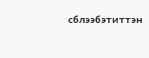сблээбэтиттэн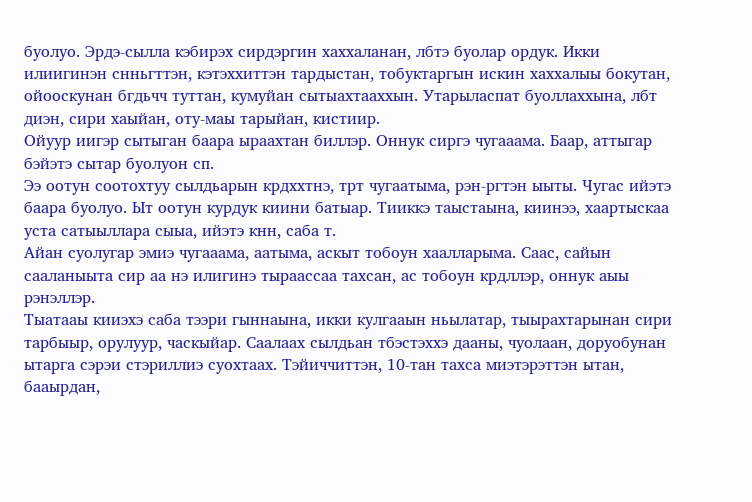буолуо. Эрдэ-сылла кэбирэх сирдэргин хаххаланан, лбтэ буолар ордук. Икки илиигинэн снньгттэн, кэтэххиттэн тардыстан, тобуктаргын искин хаххалыы бокутан, ойооскунан бгдьчч туттан, кумуйан сытыахтааххын. Утарыласпат буоллаххына, лбт диэн, сири хаыйан, оту-маы тарыйан, кистиир.
Ойуур иигэр сытыган баара ыраахтан биллэр. Оннук сиргэ чугааама. Баар, аттыгар бэйэтэ сытар буолуон сп.
Ээ оотун соотохтуу сылдьарын крдххтнэ, трт чугаатыма, рэн-ргтэн ыыты. Чугас ийэтэ баара буолуо. Ыт оотун курдук киини батыар. Тииккэ таыстаына, киинээ, хаартыскаа уста сатыыллара сыыа, ийэтэ кнн, саба т.
Айан суолугар эмиэ чугааама, аатыма, аскыт тобоун хаалларыма. Саас, сайын сааланыыта сир аа нэ илигинэ тыраассаа тахсан, ас тобоун крдллэр, оннук аыы рэнэллэр.
Тыатааы кииэхэ саба тээри гыннаына, икки кулгааын ньылатар, тыырахтарынан сири тарбыыр, орулуур, часкыйар. Саалаах сылдьан тбэстэххэ дааны, чуолаан, доруобунан ытарга сэрэи стэриллиэ суохтаах. Тэйиччиттэн, 10-тан тахса миэтэрэттэн ытан, бааырдан,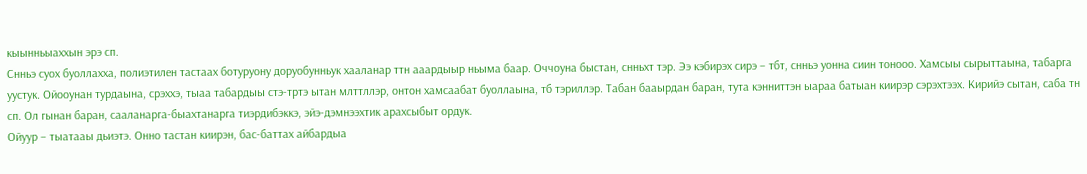кыынньыаххын эрэ сп.
Снньэ суох буоллахха, полиэтилен тастаах ботуруону доруобунньук хааланар ттн ааардыыр ньыма баар. Оччоуна быстан, снньхт тэр. Ээ кэбирэх сирэ – тбт, снньэ уонна сиин тонооо. Хамсыы сырыттаына, табарга уустук. Ойооунан турдаына, срэххэ, тыаа табардыы стэ-тртэ ытан млттллэр, онтон хамсаабат буоллаына, тб тэриллэр. Табан бааырдан баран, тута кэнниттэн ыараа батыан киирэр сэрэхтээх. Кирийэ сытан, саба тн сп. Ол гынан баран, сааланарга-быахтанарга тиэрдибэккэ, эйэ-дэмнээхтик арахсыбыт ордук.
Ойуур – тыатааы дьиэтэ. Онно тастан киирэн, бас-баттах айбардыа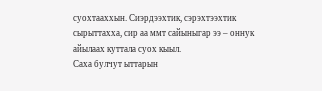суохтааххын. Сиэрдээхтик, сэрэхтээхтик сырыттахха, сир аа ммт сайыныгар ээ – оннук айылаах куттала суох кыыл.
Саха булчут ыттарын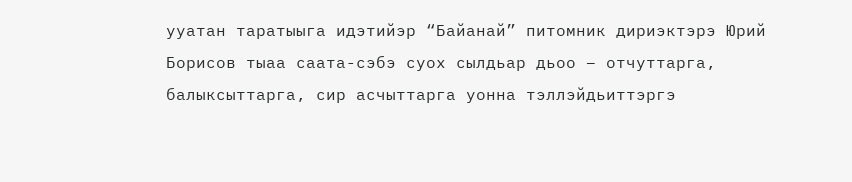ууатан таратыыга идэтийэр “Байанай” питомник дириэктэрэ Юрий Борисов тыаа саата-сэбэ суох сылдьар дьоо – отчуттарга, балыксыттарга, сир асчыттарга уонна тэллэйдьиттэргэ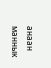анаан маннык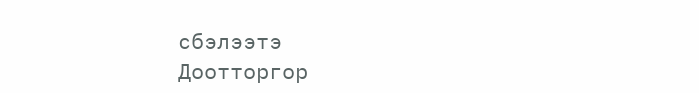сбэлээтэ
Доотторгор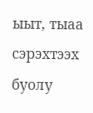ыыт, тыаа сэрэхтээх буолу